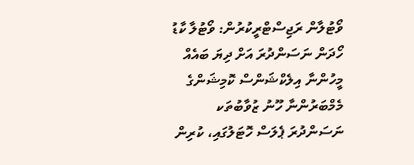ވޯޓުލާން ރަޖިސްޓްރީކުރުން: ވޯޓުލާ ކާޑު ހޯދަން ނަސަންދުރަ އަށް ދިޔަ ބައެއް މީހުންނާ އިލެކްޝަންސް ކޮމިޝަންގެ މެމްބަރުންނާ ހޫނު ޒުވާބުތަކ
ނަސަންދުރަ ޕެލަސް ހޮޓަލުގައި، ކުރިން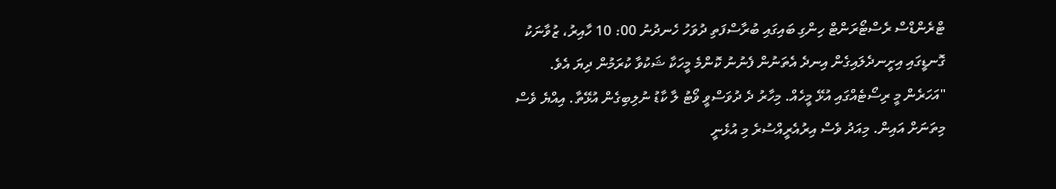ޓްރެންޑްސް ރެސްޓޯރަންޓް ހިންގި ބައިގައި ބުރާސްފަތި ދުވަހު ހެނދުނު 00: 10 ހާއިރު، ޒުވާނަކު ގޮނޑީގައި އިށީނދެލައިގެން އިނދެ އެތަނުން ފެނުނު ކޮންމެ މީހަކާ ޝަކުވާ ކުރަމުން ދިޔަ އެވެ.
"އަހަރެން މީ ރިސޯޓެއްގައި އުޅޭ މީހެއް. މިހާރު ދެ ދުވަސްވީ ވޯޓު ލާ ކާޑު ނުލިބިގެން އުޅޭތާ. އިއްޔެ ވެސް މިތަނަށް އައިން. މިއަދު ވެސް އިރުއެރީއްސުރެ މި އުޅެނީ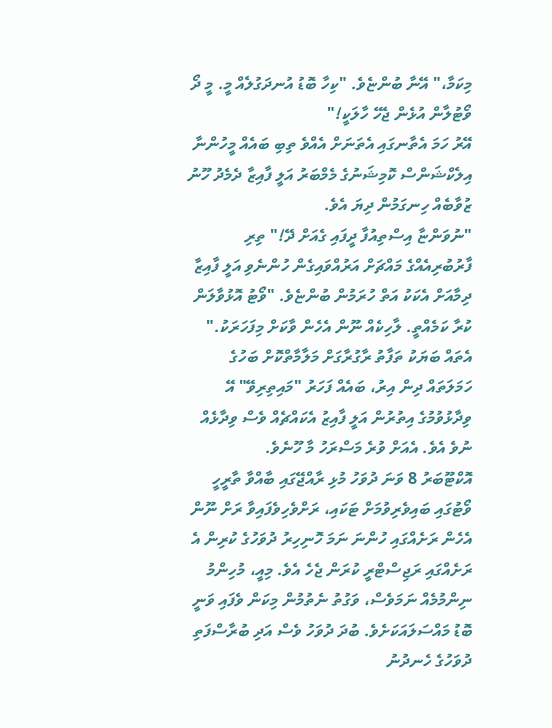މިކަމާ،" އޭނާ ބުންޏެވެ. "ކިހާ ބޮޑު އުނދަގުލެއް މީ. މީ ދޯ ވޯޓުލާން އުޅެން ޖެހޭ ހާލަކީ!"
އޭރު ހަމަ އެތާނގައި އެތަނަށް އެއްވެ ތިބި ބައެއް މީހުންނާ އިލެކްޝަންސް ކޮމިޝަނުގެ މެމްބަރު އަލީ ފާއިޒާ ދެމެދު ހޫނު ޒުވާބެއް ހިނގަމުން ދިޔަ އެވެ.
"ނުވަންޏާ އިސްތިއުފާ ދީފައި ގެއަށް ދޭ!" ތިރި ފާރުބުރިއެއްގެ މައްޗަށް އަރުއްވައިގެން ހުންނެވި އަލީ ފާއިޒާ ދިމާއަށް އެކަކު އަތް ހުރަމުން ބުންޏެވެ. "ވޯޓު އޮޅުވާލަން ކުރާ ކަމެއްތީ. ލާހިކެއް ނޫން އެހެން ވާކަށް މިފަހަރަކު."
އެތައް ބަޔަކު ތަފާތު ރާގުރާގަށް މަލާމާތްކޮށް ބަހުގެ ހަމަލަތައް ދިން އިރު، ބައެއް ފަހަރު "މައިތިރިވޭ" އޭ ވިދާޅުވުމުގެ އިތުރުން އަލީ ފާއިޒު އެކައްޗެއް ވެސް ވިދާޅެއް ނުވެ އެވެ. އެއަށް ވުރެ މަސްރަހު މާ ހޫނެވެ.
އޮކްޓޫބަރު 8 ވަނަ ދުވަހު މުޅި ރާއްޖޭގައި ބާއްވާ ތާރީހީ ވޯޓުގައި ބައިވެރިވުމަށް ޓަކައި، ރަށްވެހިވެފައިވާ ރަށް ނޫން އެހެން ރަށެއްގައި ހުންނަ ނަމަ ހޮނިހިރު ދުވަހުގެ ކުރިން އެ ރަށެއްގައި ރަޖިސްޓްރީ ކުރަން ޖެހެ އެވެ. މިއީ، މުހިންމު ނިންމުމެއް ނަމަވެސް، ވަގުތު ނެތުމުން މިކަން ވެފައި ވަނީ ބޮޑު މައްސަލައަކަށެވެ. ބުދަ ދުވަހު ވެސް އަދި ބުރާސްފަތި ދުވަހުގެ ހެނދުނު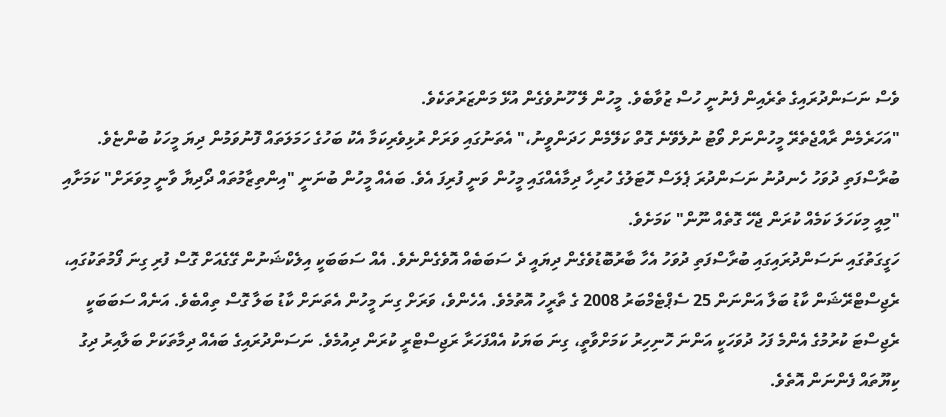ވެސް ނަސަންދުރައިގެ ތެރެއިން ފެނުނީ ހުސް ޒުވާބެވެ. މީހުން ލޭ ހޫނުވެގެން އުޅޭ މަންޒަރުތަކެވެ.
"އަހަރެމެން ރާއްޖެތެރޭ މީހުންނަށް ވޯޓު ނުލެވޭނެ ގޮތް ކަލޭމެން ހަދަންވީނު،" އެތަނުގައި ވަރަށް ރުޅިވެރިކަމާ އެކު ބަހުގެ ހަމަލަތައް ފޮނުވަމުން ދިޔަ މީހަކު ބުންޏެވެ.
ބުރާސްފަތި ދުވަހު ހެނދުނު ނަސަންދުރަ ޕެލަސް ހޮޓަލުގެ ހުރިހާ ދިމާއެއްގައި މީހުން ވަނީ ފުރިފަ އެވެ. ބައެއް މީހުން ބުނަނީ "އިންތިޒާމުތައް ދޯދިޔާ ވާނީ މިވަރަށް" ކަމަށާއި "މިއީ މިކަހަލަ ކަމެއް ކުރަން ޖެހޭ ގޮތެއް ނޫން" ކަމަށެވެ.
ހަގީގަތުގައި ނަސަންދުރައިގައި ބުރާސްފަތި ދުވަހު އެހާ ބާރުބޮޑުވެގެން ދިޔައީ ދެ ސަބަބެއް އޮވެގެންނެވެ. އެއް ސަބަބަކީ އިލެކްޝަނުން ގޭގެއަށް ގޮސް ފުރި ގިނަ ފޯމުތަކުގައި، ރެޖިސްޓްރޭޝަން ކާޑު ބަލާ އަންނަން 25 ސެޕްޓެމްބަރު 2008 ގެ ތާރީހު އޮތުމެވެ. އެހެންވެ، ވަރަށް ގިނަ މީހުން އެތަނަށް ކާޑު ބަލާ ގޮސް ތިއްބެވެ. އަނެއް ސަބަބަކީ ރެޖިސްޓަ ކުރުމުގެ އެންމެ ފަހު ދުވަހަކީ އަންނަ ހޮނިހިރު ކަމަށްވާތީ، ގިނަ ބަޔަކު އެއްފަހަރާ ރަޖިސްޓްރީ ކުރަން ދިއުމެވެ. ނަސަންދުރައިގެ ބައެއް ދިމާތަކަށް ބަލާއިރު ދިގު ކިޔޫތައް ފެންނަން އޮތެވެ.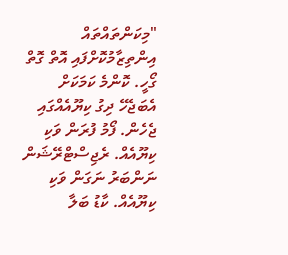"މިކަންތައްތައް އިންތިޒާމުކޮށްފައި އޮތް ގޮތް ގޯހީ. ކޮންމެ ކަމަކަށް އެބަޖެހޭ ދިގު ކިޔޫއެއްގައި ޖެހެން. ފޯމު ފުރަން ވަކި ކިޔޫއެއް. ރެޖިސްޓްރޭޝަން ނަންބަރު ނަގަން ވަކި ކިޔޫއެއް. ކާޑު ބަލާ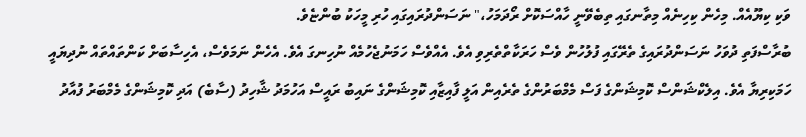ވަކި ކިޔޫއެއް. މިހެން ކިހިނެއް މިތާނގައި ތިބެވޭނީ ހާއްސަކޮށް ރޯދަމަހު،" ނަސަންދުރައިގައި ހުރި މީހަކު ބުންޏެވެ.
ބުރާސްފަތި ދުވަހު ނަސަންދުރައިގެ ތެރޭގައި ފުލުހުން ވެސް ހަރަކާތްތެރިވި އެވެ. އެއްވެސް ހަމަނުޖެހުމެއް ނުހިނގަ އެވެ. އެހެން ނަމަވެސް، އެހިސާބަށް ކަންތައްތައް ނުދިޔައީ ހަމަކިރިޔާ އެވެ. އިލެކްޝަންސް ކޮމިޝަންގެ ފަސް މެމްބަރުންގެ ތެރެއިން އަލީ ފާއިޒާއި ކޮމިޝަންގެ ނައިބު ރައީސް އަހުމަދު ޝާހިދު (ސާބެ) އަދި ކޮމިޝަންގެ މެމްބަރު ފުއާދު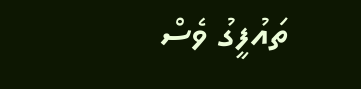ތައުފީގު ވެސް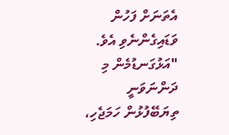އެތަނަށް ފަހުން ވަޑައިގެންނެވި އެވެ.
"އަޅުގަނޑުމެން މި ދަންނަވަނީ ތިޔަބޭފުޅުން ހަމަޖެހި،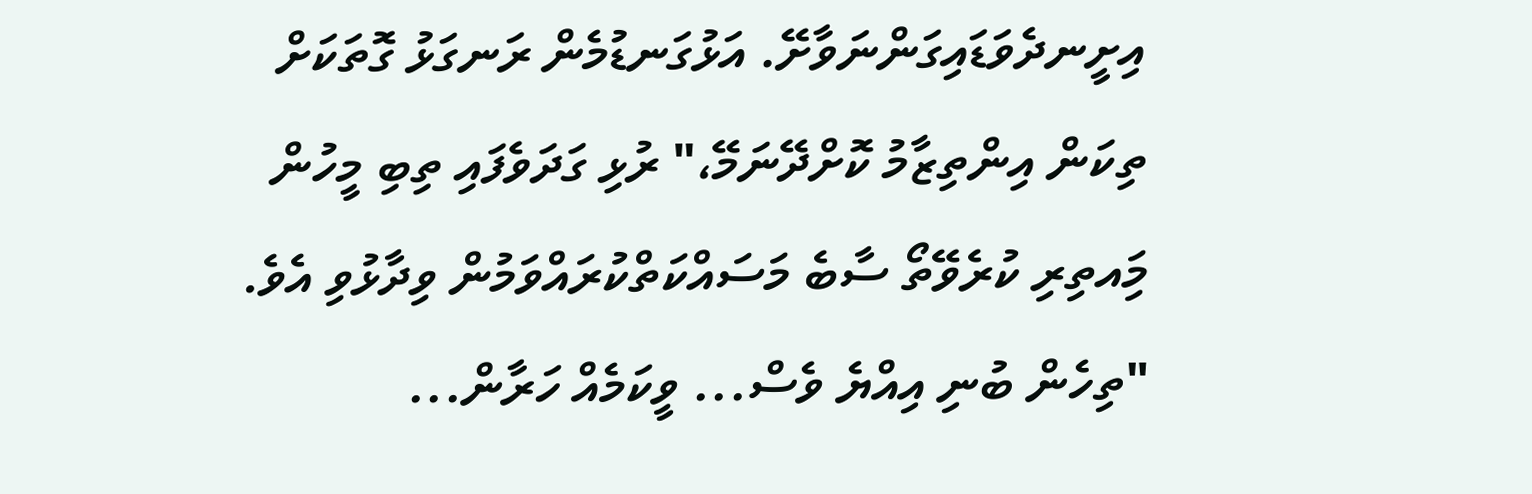އިށީނދެވަޑައިގަންނަވާށޭ. އަޅުގަނޑުމެން ރަނގަޅު ގޮތަކަށް ތިކަން އިންތިޒާމު ކޮށްދޭނަމޭ،" ރުޅި ގަދަވެފައި ތިބި މީހުން މަިއތިރި ކުރެވޭތޯ ސާބެ މަސައްކަތްކުރައްވަމުން ވިދާޅުވި އެވެ.
"ތިހެން ބުނި އިއްޔެ ވެސް... ވީކަމެއް ހަރާން...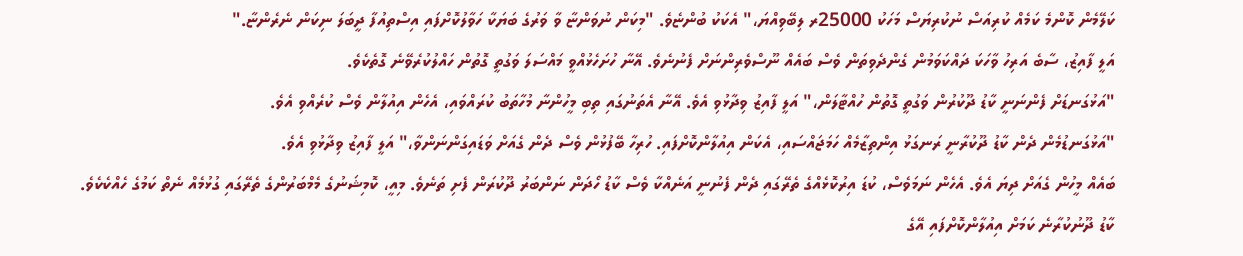ކަލޭމެން ކޮންމެ ކަމެއް ކުރިއަސް ނުކުރިޔަސް މަހަކު 25000ރ ލިބޭވިއްޔަ،" އެކަކު ބުންޏެވެ. "މިކަން ނުވަންޏާ ވާ ވަރުގެ ބަޔަކާ ހަވާލުކޮށްފައި އިސްތިއުފާ ދީބަލަ ނިކަން ނެރެންޏާ."
އަލީ ފާއިޒު، ސާބެ އަރިހު ވާހަކަ ދައްކަވަމުން ގެންދެވިތަން ވެސް ބައެއް ނޫސްވެރިންނަށް ފެނުނެވެ. އޭނާ ހުށަހެޅުއްވީ މައްސަލަ ވަގުތީ ގޮތުން ހައްލުކުރެވޭނެ ގޮތެކެވެ.
"އަޅުގަނޑަށް ފެންނަނީ ކާޑު ދޫކުރުން ވަގުތީ ގޮތުން ހުއްޓާލަން،" އަލީ ފާއިޒު ވިދާޅުވި އެވެ. އޭނާ އެތަނުގައި ތިބި މީހުންނާ މުހާތަބު ކުރައްވައި، އެހެން އިއުލާން ވެސް ކުރެއްވި އެވެ.
"އަޅުގަނޑުމެން ދެން ކާޑު ދޫކުރާނީ ރަނގަޅު އިންތިޒާމެއް ހަމަޖައްސައި، އެކަން އިއުލާންކޮށްފައި. ހުރިހާ ބޭފުޅުން ވެސް ދެން ގެއަށް ވަޑައިގަންނަންވާ،" އަލީ ފާއިޒު ވިދާޅުވި އެވެ.
ބައެއް މީހުން ގެއަށް ދިޔަ އެވެ. އެހެން ނަމަވެސް، ކުޑަ އިރުކޮޅެއްގެ ތެރޭގައި ދެން ފެނުނީ އަނެއްކާ ވެސް ކާޑު ހޯދަން ނަންބަރު ދޫކުރަން ފެށި ތަނެވެ. މިއީ، ކޮމިޝަނުގެ މެމްބަރުންގެ ތެރޭގައި ގުޅުމެއް ނެތް ކަމުގެ ހެއްކެކެވެ. ކާޑު ދޫނުކުރާނެ ކަމަށް އިއުލާންކޮށްފައި އޭގެ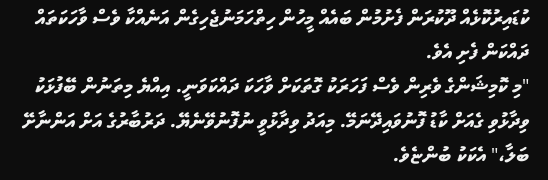ކުޑައިރުކޮޅެއް ދޫކުރަން ފެށުމުން ބައެއް މީހުން ހިތްހަމަނުޖެހިގެން އަނެއްކާ ވެސް ވާހަކަތައް ދައްކަން ފެށި އެވެ.
"މި ކޮމިޝަންގެ ވެރިން ވެސް ފަހަރަކު ގޮތަކަށް ވާހަކަ ދައްކަވަނީ. އިއްޔެ މިތަނުން ބޭފުޅަކު ވިދާޅުވި ގެއަށް ކާޑު ފޮނުވައިދޭނަމޭ. މިއަދު ވިދާޅުވީ ނުފޮނުވޭނެޔޭ. ދަރުބާރުގެ އަށް އަންނާށޭ ބަލާ،" އެކަކު ބުންޏެވެ.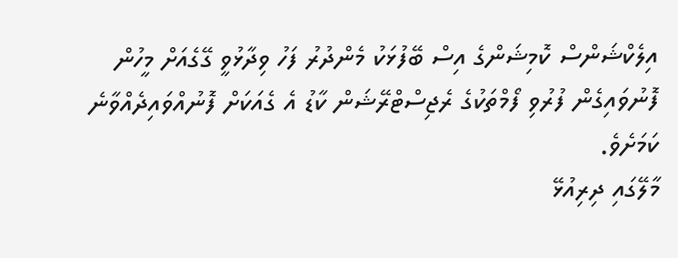އިލެކްޝަންސް ކޮމިޝަންގެ އިސް ބޭފުޅަކު މެންދުރު ފަހު ވިދާޅުވީ ގޭގެއަށް މީހުން ފޮނުވައިގެން ފުރުވި ފޯމްތަކުގެ ރެޖިސްޓްރޭޝަން ކާޑު އެ ގެއަކަށް ފޮނުއްވައިދެއްވާނެ ކަމަށެވެ.
މާލޭގައި ދިރިއުޅޭ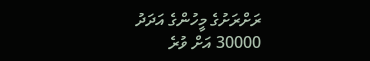ރަށްރަށުގެ މީހުންގެ އަދަދު 30000 އަށް ވުރެ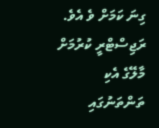ގިނަ ކަމަށް ވެ އެވެ. ރަޖިސްޓްރީ ކުރުމަށް މާލޭގެ އެކި ތަންތަނުގައި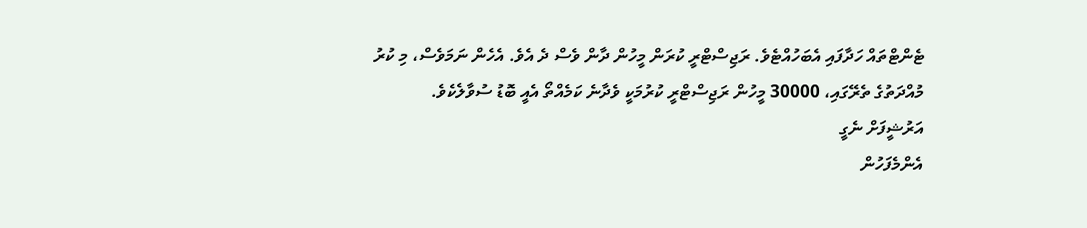ޓެންޓްތައް ހަދާފައި އެބަހުއްޓެވެ. ރަޖިސްޓްރީ ކުރަން މީހުން ދާން ވެސް ދެ އެވެ. އެހެން ނަމަވެސް، މި ކުރު މުއްދަތުގެ ތެރޭގައި، 30000 މީހުން ރަޖިސްޓްރީ ކުރުމަކީ ވެދާނެ ކަމެއްތޯ އެއީ ބޮޑު ސުވާލެކެވެ.
އަރުޝީފަށް ނެގީ
އެންމެފަހުން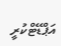އަޕްޑޭޓްކުރީ